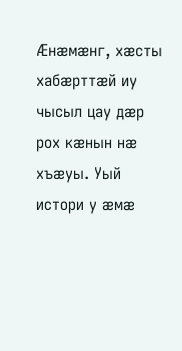Æнæмæнг, хæсты хабæрттæй иу чысыл цау дæр рох кæнын нæ хъæуы. Уый истори у æмæ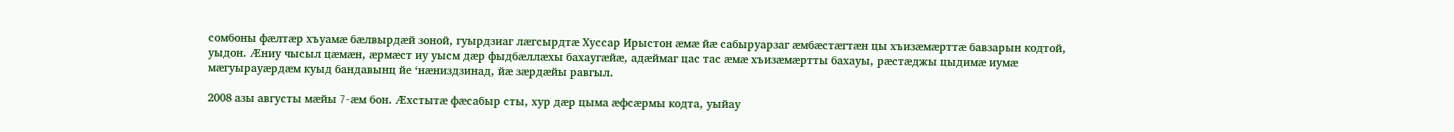сомбоны фæлтæр хъуамæ бæлвырдæй зоной, гуырдзиаг лæгсырдтæ Хуссар Ирыстон æмæ йæ сабыруарзаг æмбæстæгтæн цы хъизæмæрттæ бавзарын кодтой, уыдон. Æниу чысыл цæмæн, æрмæст иу уысм дæр фыдбæллæхы бахаугæйæ, адæймаг цас тас æмæ хъизæмæртты бахауы, рæстæджы цыдимæ иумæ мæгуырауæрдæм куыд бандавынц йе ‘нæниздзинад, йæ зæрдæйы равгыл.

2008 азы августы мæйы 7-æм бон. Æхстытæ фæсабыр сты, хур дæр цыма æфсæрмы кодта, уыйау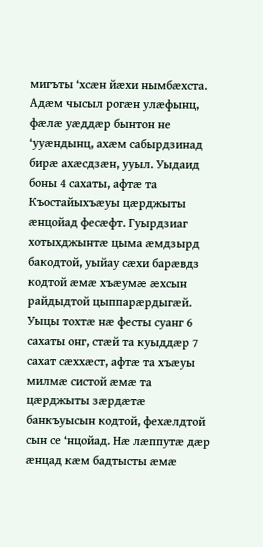мигъты ‘хсæн йæхи нымбæхста. Адæм чысыл рогæн улæфынц, фæлæ уæддæр бынтон не ‘ууæндынц, ахæм сабырдзинад бирæ ахæсдзæн, ууыл. Уыдаид боны 4 сахаты, афтæ та Къостайыхъæуы цæрджыты æнцойад фесæфт. Гуырдзиаг хотыхджынтæ цыма æмдзырд бакодтой, уыйау сæхи барæвдз кодтой æмæ хъæумæ æхсын райдыдтой цыппарæрдыгæй. Уыцы тохтæ нæ фесты суанг 6 сахаты онг, стæй та куыддæр 7 сахат сæххæст, афтæ та хъæуы милмæ систой æмæ та цæрджыты зæрдæтæ банкъуысын кодтой, фехæлдтой сын се ‘нцойад. Нæ лæппутæ дæр æнцад кæм бадтысты æмæ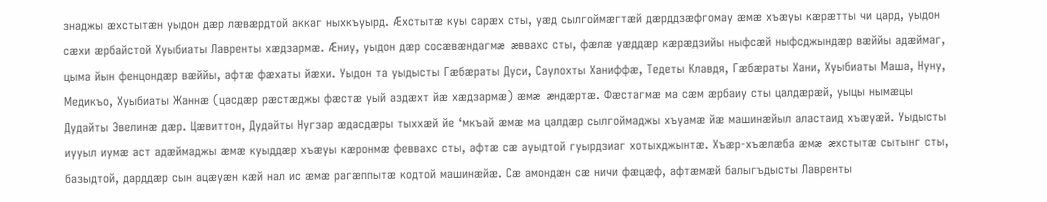знаджы æхстытæн уыдон дæр лæвæрдтой аккаг ныхкъуырд. Æхстытæ куы сарæх сты, уæд сылгоймæгтæй дæрддзæфгомау æмæ хъæуы кæрæтты чи цард, уыдон сæхи æрбайстой Хуыбиаты Лавренты хæдзармæ. Æниу, уыдон дæр сосæвæндагмæ æввахс сты, фæлæ уæддæр кæрæдзийы ныфсæй ныфсджындæр вæййы адæймаг, цыма йын фенцондæр вæййы, афтæ фæхаты йæхи. Уыдон та уыдысты Гæбæраты Дуси, Саулохты Ханиффæ, Тедеты Клавдя, Гæбæраты Хани, Хуыбиаты Маша, Нуну, Медикъо, Хуыбиаты Жаннæ (цасдæр рæстæджы фæстæ уый аздæхт йæ хæдзармæ) æмæ æндæртæ. Фæстагмæ ма сæм æрбаиу сты цалдæрæй, уыцы нымæцы Дудайты Эвелинæ дæр. Цæвиттон, Дудайты Нугзар æдасдæры тыххæй йе ‘мкъай æмæ ма цалдæр сылгоймаджы хъуамæ йæ машинæйыл аластаид хъæуæй. Уыдысты иууыл иумæ аст адæймаджы æмæ куыддæр хъæуы кæронмæ феввахс сты, афтæ сæ ауыдтой гуырдзиаг хотыхджынтæ. Хъæр-хъæлæба æмæ æхстытæ сытынг сты, базыдтой, дарддæр сын ацæуæн кæй нал ис æмæ рагæппытæ кодтой машинæйæ. Сæ амондæн сæ ничи фæцæф, афтæмæй балыгъдысты Лавренты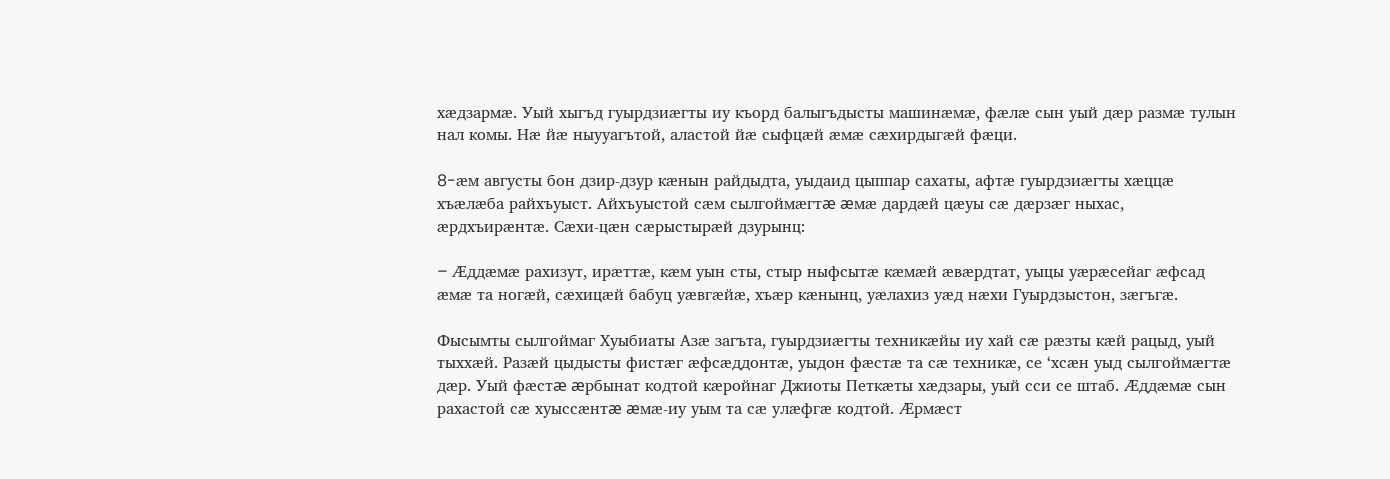хæдзармæ. Уый хыгъд гуырдзиæгты иу къорд балыгъдысты машинæмæ, фæлæ сын уый дæр размæ тулын нал комы. Нæ йæ ныууагътой, аластой йæ сыфцæй æмæ сæхирдыгæй фæци.

8-æм августы бон дзир-дзур кæнын райдыдта, уыдаид цыппар сахаты, афтæ гуырдзиæгты хæццæ хъæлæба райхъуыст. Айхъуыстой сæм сылгоймæгтæ æмæ дардæй цæуы сæ дæрзæг ныхас, æрдхъирæнтæ. Сæхи-цæн сæрыстырæй дзурынц:

– Æддæмæ рахизут, ирæттæ, кæм уын сты, стыр ныфсытæ кæмæй æвæрдтат, уыцы уæрæсейаг æфсад æмæ та ногæй, сæхицæй бабуц уæвгæйæ, хъæр кæнынц, уæлахиз уæд нæхи Гуырдзыстон, зæгъгæ.

Фысымты сылгоймаг Хуыбиаты Азæ загъта, гуырдзиæгты техникæйы иу хай сæ рæзты кæй рацыд, уый тыххæй. Разæй цыдысты фистæг æфсæддонтæ, уыдон фæстæ та сæ техникæ, се ‘хсæн уыд сылгоймæгтæ дæр. Уый фæстæ æрбынат кодтой кæройнаг Джиоты Петкæты хæдзары, уый сси се штаб. Æддæмæ сын рахастой сæ хуыссæнтæ æмæ-иу уым та сæ улæфгæ кодтой. Æрмæст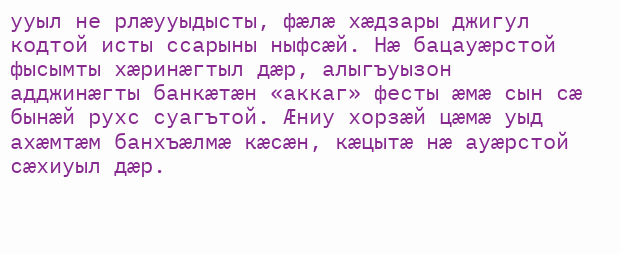ууыл не рлæууыдысты, фæлæ хæдзары джигул кодтой исты ссарыны ныфсæй. Нæ бацауæрстой фысымты хæринæгтыл дæр, алыгъуызон адджинæгты банкæтæн «аккаг» фесты æмæ сын сæ бынæй рухс суагътой. Æниу хорзæй цæмæ уыд ахæмтæм банхъæлмæ кæсæн, кæцытæ нæ ауæрстой сæхиуыл дæр.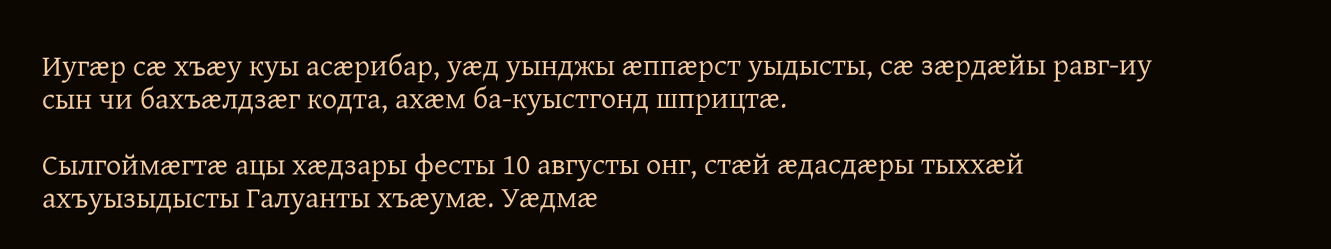Иугæр сæ хъæу куы асæрибар, уæд уынджы æппæрст уыдысты, сæ зæрдæйы равг-иу сын чи бахъæлдзæг кодта, ахæм ба-куыстгонд шприцтæ.

Сылгоймæгтæ ацы хæдзары фесты 10 августы онг, стæй æдасдæры тыххæй ахъуызыдысты Галуанты хъæумæ. Уæдмæ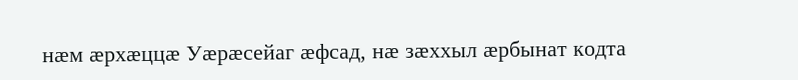нæм æрхæццæ Уæрæсейаг æфсад, нæ зæххыл æрбынат кодта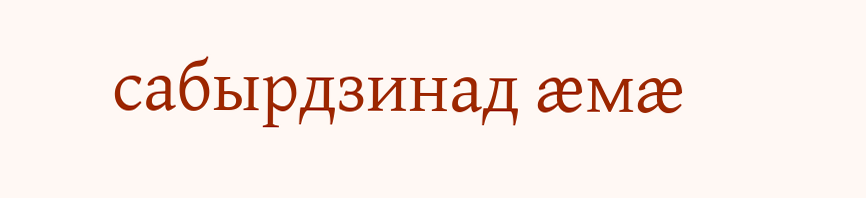сабырдзинад æмæ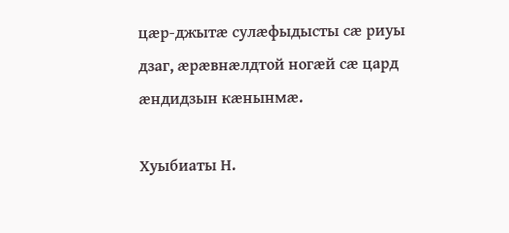цæр-джытæ сулæфыдысты сæ риуы дзаг, æрæвнæлдтой ногæй сæ цард æндидзын кæнынмæ.

Хуыбиаты Н.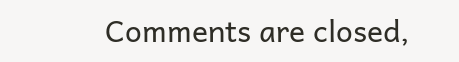Comments are closed,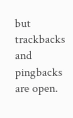but trackbacks and pingbacks are open.